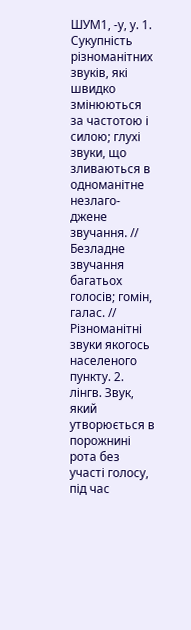ШУМ1, -у, у. 1. Сукупність різноманітних звуків, які швидко змінюються за частотою і силою; глухі звуки, що зливаються в одноманітне незлаго-джене звучання. // Безладне звучання багатьох голосів; гомін, галас. // Різноманітні звуки якогось населеного пункту. 2. лінгв. Звук, який утворюється в порожнині рота без участі голосу, під час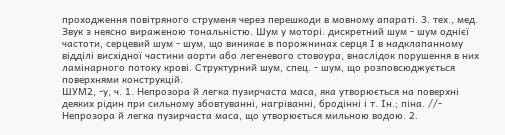проходження повітряного струменя через перешкоди в мовному апараті. 3. тех., мед. Звук з неясно вираженою тональністю. Шум у моторі. дискретний шум - шум однієї частоти, серцевий шум - шум, що виникає в порожнинах серця І в надклапанному відділі висхідної частини аорти або легеневого стовоура, внаслідок порушення в них ламінарного потоку крові. Структурний шум, спец. - шум, що розповсюджується поверхнями конструкцій.
ШУМ2, -у, ч. 1. Непрозора й легка пузирчаста маса, яка утворюється на поверхні деяких рідин при сильному збовтуванні, нагріванні, бродінні і т. Ін.; піна. //- Непрозора й легка пузирчаста маса, що утворюється мильною водою. 2.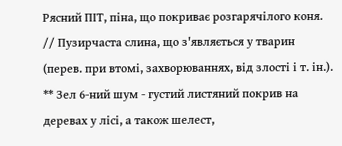Рясний ПІТ, піна, що покриває розгарячілого коня. // Пузирчаста слина, що з'являється у тварин (перев. при втомі, захворюваннях, від злості і т. ін.). ** Зел 6-ний шум - густий листяний покрив на деревах у лісі, а також шелест,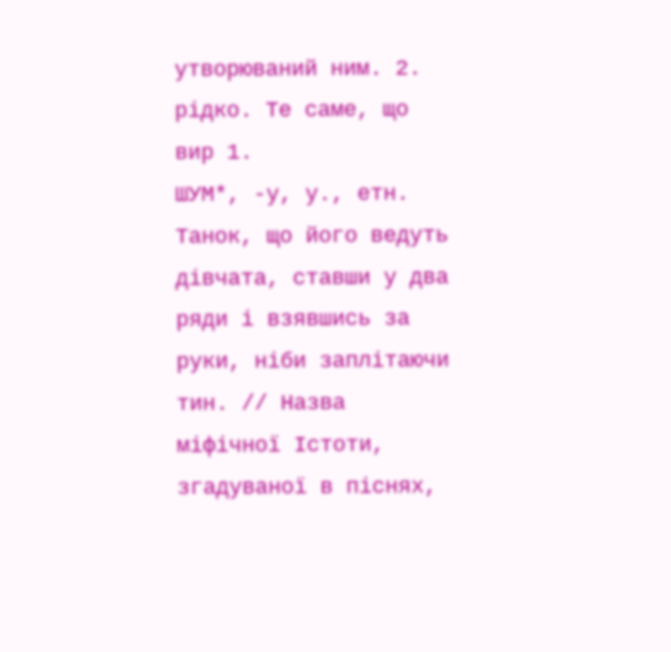утворюваний ним. 2. рідко. Те саме, що вир 1.
ШУМ*, -у, у., етн. Танок, що його ведуть дівчата, ставши у два ряди і взявшись за руки, ніби заплітаючи тин. // Назва міфічної Істоти, згадуваної в піснях,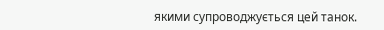якими супроводжується цей танок.